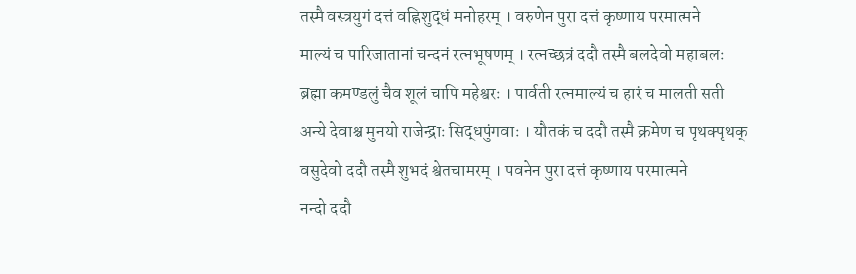तस्मै वस्त्रयुगं दत्तं वह्निशुद्धं मनोहरम् । वरुणेन पुरा दत्तं कृष्णाय परमात्मने
माल्यं च पारिजातानां चन्दनं रत्नभूषणम् । रत्नच्छत्रं ददौ तस्मै बलदेवो महाबलः
ब्रह्मा कमण्डलुं चैव शूलं चापि महेश्वरः । पार्वती रत्नमाल्यं च हारं च मालती सती
अन्ये देवाश्च मुनयो राजेन्द्राः सिद्धपुंगवाः । यौतकं च ददौ तस्मै क्रमेण च पृथक्पृथक्
वसुदेवो ददौ तस्मै शुभदं श्वेतचामरम् । पवनेन पुरा दत्तं कृष्णाय परमात्मने
नन्दो ददौ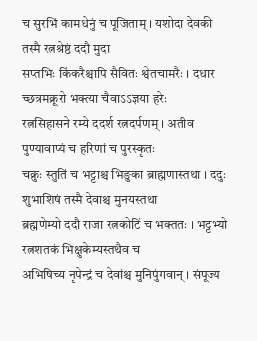च सुरभिं कामधेनुं च पूजिताम् । यशोदा देवकी तस्मै रत्नश्रेष्ठं ददौ मुदा
सप्तभिः किंकरैश्चापि सैवितः श्वेतचामरैः । दधार च्छत्रमक्रूरो भक्त्या चैवाऽऽज्ञया हरेः
रत्नसिहासने रम्ये ददर्श रत्नदर्पणम् । अतीव पुण्यावाप्यं च हरिणां च पुरस्कृतः
चक्रुः स्तुतिं च भट्टाश्च भिङुका ब्राह्मणास्तथा । ददुः शुभाशिषं तस्मै देवाश्च मुनयस्तथा
ब्रह्मणेम्यो ददौ राजा रत्नकोटिं च भक्ततः । भट्टभ्यो रत्नशतकं भिक्षुकेम्यस्तथैव च
अभिषिच्य नृपेन्द्रं च देवांश्च मुनिपुंगवान् । संपूज्य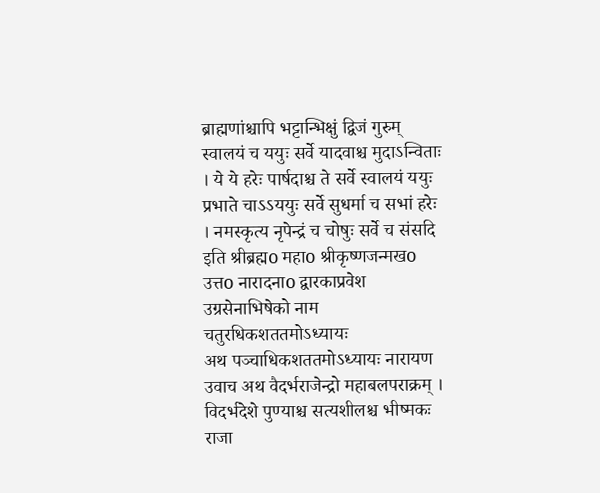ब्राह्मणांश्चापि भट्टान्भिक्षुं द्विजं गुरुम्
स्वालयं च ययुः सर्वे यादवाश्च मुदाऽन्विताः । ये ये हरेः पार्षदाश्च ते सर्वे स्वालयं ययुः
प्रभाते चाऽऽययुः सर्वे सुधर्मा च सभां हरेः । नमस्कृत्य नृपेन्द्रं च चोषुः सर्वे च संसदि
इति श्रीब्रह्मo महाo श्रीकृष्णजन्मखo उत्तo नारादनाo द्वारकाप्रवेश उग्रसेनाभिषेको नाम चतुरधिकशततमोऽध्यायः
अथ पञ्चाधिकशततमोऽध्यायः नारायण उवाच अथ वैदर्भराजेन्द्रो महाबलपराक्रम् । विदर्भदेशे पुण्याश्च सत्यशीलश्च भीष्मकः
राजा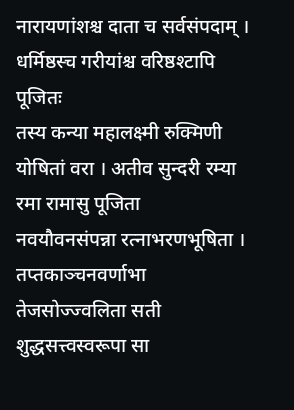नारायणांशश्च दाता च सर्वसंपदाम् । धर्मिष्ठस्च गरीयांश्च वरिष्ठश्टापि पूजितः
तस्य कन्या महालक्ष्मी रुक्मिणी योषितां वरा । अतीव सुन्दरी रम्या रमा रामासु पूजिता
नवयौवनसंपन्ना रत्नाभरणभूषिता । तप्तकाञ्चनवर्णाभा तेजसोज्ज्वलिता सती
शुद्धसत्त्वस्वरूपा सा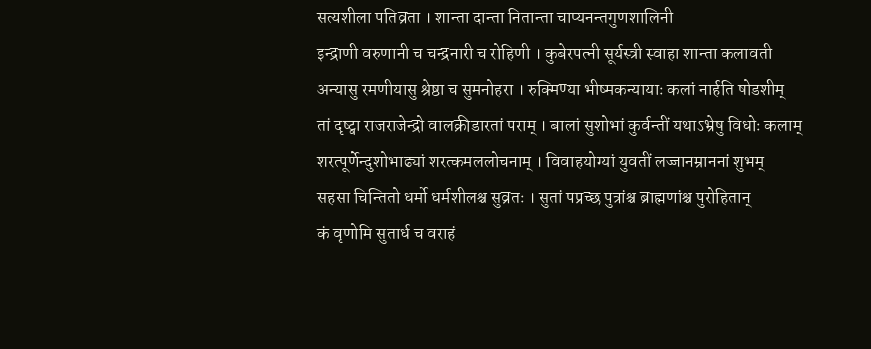सत्यशीला पतिव्रता । शान्ता दान्ता नितान्ता चाप्यनन्तगुणशालिनी
इन्द्राणी वरुणानी च चन्द्रनारी च रोहिणी । कुबेरपत्नी सूर्यस्त्री स्वाहा शान्ता कलावती
अन्यासु रमणीयासु श्रेष्ठा च सुमनोहरा । रुक्मिण्या भीष्मकन्यायाः कलां नार्हति षोडशीम्
तां दृष्ट्वा राजराजेन्द्रो वालक्रीडारतां पराम् । बालां सुशोभां कुर्वन्तीं यथाऽभ्रेषु विधोः कलाम्
शरत्पूर्णेन्दुशोभाढ्यां शरत्कमललोचनाम् । विवाहयोग्यां युवतीं लज्जानम्राननां शुभम्
सहसा चिन्तितो धर्मो धर्मशीलश्च सुव्रतः । सुतां पप्रच्छ पुत्रांश्च ब्राह्मणांश्च पुरोहितान्
कं वृणोमि सुतार्ध च वराहं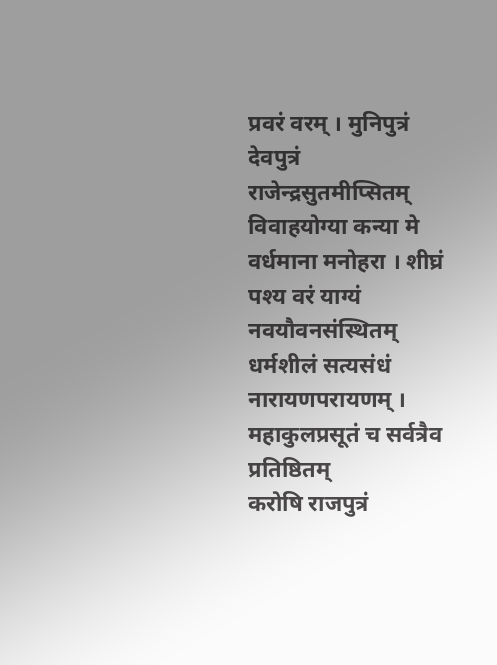प्रवरं वरम् । मुनिपुत्रं देवपुत्रं राजेन्द्रसुतमीप्सितम्
विवाहयोग्या कन्या मे वर्धमाना मनोहरा । शीघ्रं पश्य वरं याग्यं नवयौवनसंस्थितम्
धर्मशीलं सत्यसंधं नारायणपरायणम् । महाकुलप्रसूतं च सर्वत्रैव प्रतिष्ठितम्
करोषि राजपुत्रं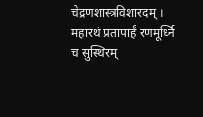चेद्रणशास्त्रविशारदम् । महारथं प्रतापार्हं रणमूर्ध्नि च सुस्थिरम्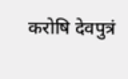करोषि देवपुत्रं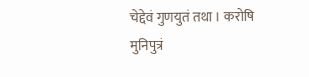चेद्देवं गुणयुतं तथा । करोषि मुनिपुत्रं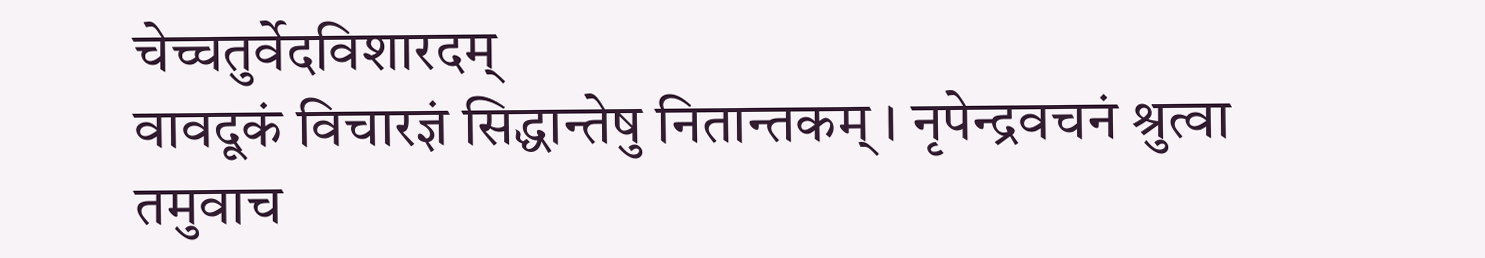चेच्चतुर्वेदविशारदम्
वावदूकं विचारज्ञं सिद्धान्तेषु नितान्तकम् । नृपेन्द्रवचनं श्रुत्वा तमुवाच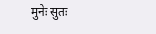मुनेः सुतः